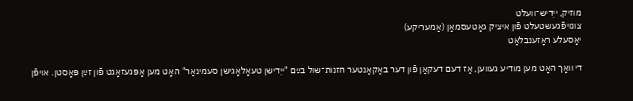מוזיק, ייִדיש־וועלט
צונויפֿגעשטעלט פֿון איציק גאָטעסמאַן (אַמעריקע)
יאָסעלע ראָזענבלאַט

די וואָך האָט מען מודיע געווען, אַז דעם דעקאַן פֿון דער באַקאַנטער חזנות־שול בײַם "ייִדישן טעאָלאָגישן סעמינאַר" האָט מען אָפּגעזאָגט פֿון זײַן פּאָסטן. אויפֿן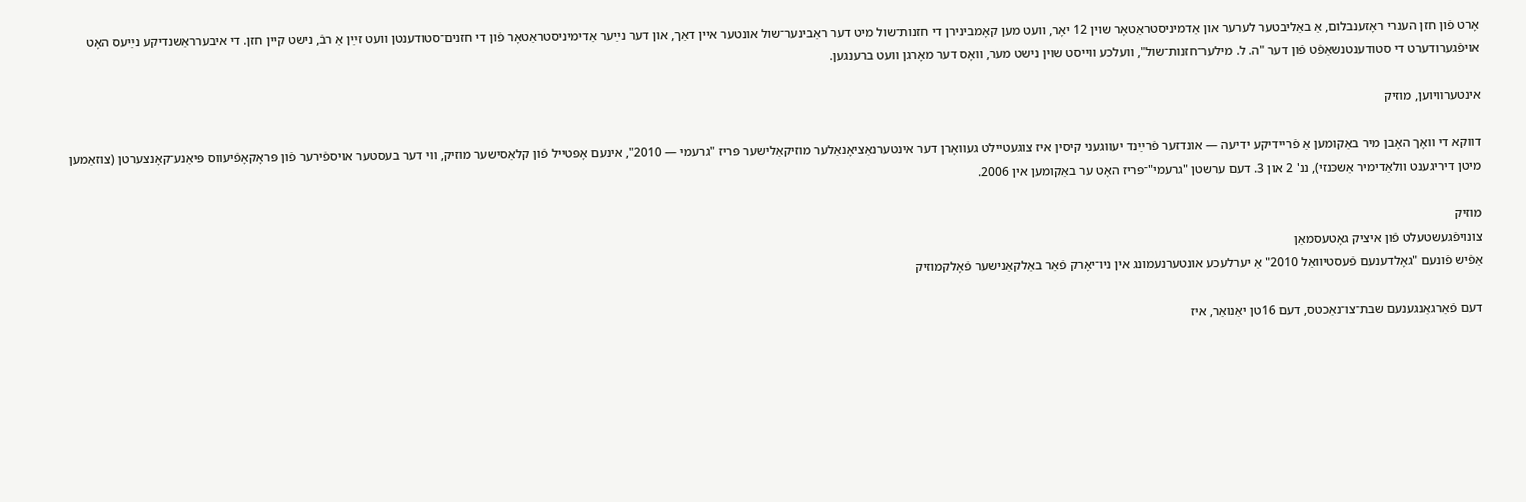אָרט פֿון חזן הענרי ראָזענבלום, אַ באַליבטער לערער און אַדמיניסטראַטאָר שוין 12 יאָר, וועט מען קאָמבינירן די חזנות־שול מיט דער ראַבינער־שול אונטער איין דאַך, און דער נײַער אַדימיניסטראַטאָר פֿון די חזנים־סטודענטן וועט זײַן אַ רבֿ, נישט קיין חזן. די איבערראַשנדיקע נײַעס האָט אויפֿגערודערט די סטודענטנשאַפֿט פֿון דער "ה. ל. מילער־חזנות־שול", וועלכע ווייסט שוין נישט מער, וואָס דער מאָרגן וועט ברענגען.

אינטערװיוען, מוזיק

דווקא די וואָך האָבן מיר באַקומען אַ פֿריידיקע ידיעה — אונדזער פֿרײַנד יעווגעני קיסין איז צוגעטיילט געוואָרן דער אינטערנאַציאָנאַלער מוזיקאַלישער פּריז "גרעמי — 2010", אינעם אָפּטייל פֿון קלאַסישער מוזיק, ווי דער בעסטער אויספֿירער פֿון פּראָקאָפֿיעווס פּיאַנע־קאָנצערטן (צוזאַמען מיטן דיריגענט וולאַדימיר אַשכּנזי), ננ' 2 און 3. דעם ערשטן "גרעמי"־פּריז האָט ער באַקומען אין 2006.

מוזיק
צונויפֿגעשטעלט פֿון איציק גאָטעסמאַן
אַפֿיש פֿונעם "גאָלדענעם פֿעסטיוואַל 2010" אַ יערלעכע אונטערנעמונג אין ניו־יאָרק פֿאַר באַלקאַנישער פֿאָלקמוזיק

דעם פֿאַרגאַנגענעם שבת־צו־נאַכטס, דעם 16טן יאַנואַר, איז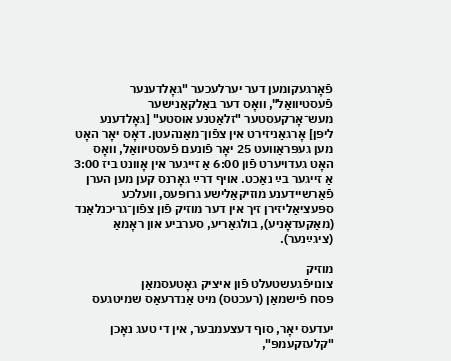פֿאָרגעקומען דער יערלעכער "גאָלדענער פֿעסטיוואַל", וואָס דער באַלקאַנישער מעש־אָרקעסטער "זלאַטנע אוסטע" [גאָלדענע ליפּן] אָרגאַניזירט אין צפֿון־מאַנהעטן. דאָס יאָר האָט מען געפּראַוועט 25 יאָר פֿונעם פֿעסטיוואַל, וואָס האָט געדויערט פֿון 6:00 אַ זייגער אין אָוונט ביז 3:00 אַ זייגער בײַ נאַכט. אויף דרײַ גאָרנס קען מען הערן פֿאַרשיידענע מוזיקאַלישע גרופּעס, וועלכע ספּעציאַליזירן זיך אין דער מוזיק פֿון צפֿון־גריכנלאַנד (מאַקעדאָניע), בולגאַריע, סערביע און ראָמאַ (ציגײַנער).

מוזיק
צונויפֿגעשטעלט פֿון איציק גאָטעסמאַן
פּסח פֿישמאַן (רעכטס) מיט אַנדרעאַס שמיטגעס

יעדעס יאָר, סוף דעצעמבער, אין די טעג נאָכן "קלעזקעמפּ",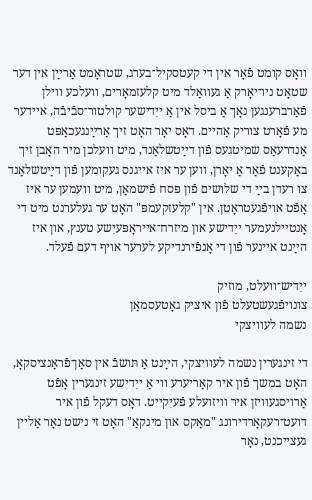וואָס קומט פֿאָר אין די קעטסקיל־בערג, שטראָמט אַרײַן אין דער שטאָט ניו־יאָרק אַ געוואַלד מיט קלעזמאָרים, וועלכע ווילן פֿאַרברענגען נאָך אַ ביסל אין אַ ייִדישער קולטור־סבֿיבֿה, איידער מע פֿאָרט צוריק אַהיים. דאָס יאָר האָט זיך אַרײַנגעכאַפּט אַנדרעאַס שמיטגעס פֿון דײַטשלאַנד, מיט וועלכן מיר האָבן זיך באַקענט פֿאַר אַ יאָרן, ווען ער איז אייגנס געקומען פֿון דײַטשלאַנד צו רעדן בײַ די שלושים פֿון פּסח פֿישמאַן, מיט וועמען ער איז אָפֿט אויפֿגעטראָטן. אין "קלעזקעמפּ" האָט ער געלערנט מיט די אָנטיילנעמער ייִדישע און מיזרח־אייראָפּעיִשע טענץ, און איז הײַנט איינער פֿון די אָנפֿירנדיקע לערער אויף דעם פֿעלד.

ייִדיש־וועלט, מוזיק
צונויפֿגעשטעלט פֿון איציק גאָטעסמאַן
נשמה לעוויצקי

די זינגערין נשמה לעוויצקי, הײַנט אַ תּושבֿ אין סאַן־פֿראַנציסקאָ, האָט במשך פֿון איר קאַריערע ווי אַ ייִדישע זינגערין אָפֿט אַרויסגעוויזן איר וויזועלע פֿעיִקייט. דאָס דעקל פֿון איר דועט־רעקאָרדירונג "מאַקס און מינקאַ" האָט זי נישט נאָר אַליין געצייכנט, נאָר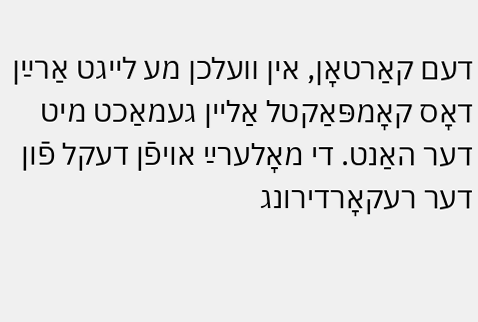דעם קאַרטאָן, אין וועלכן מע לייגט אַרײַן דאָס קאָמפּאַקטל אַליין געמאַכט מיט דער האַנט. די מאָלערײַ אויפֿן דעקל פֿון דער רעקאָרדירונג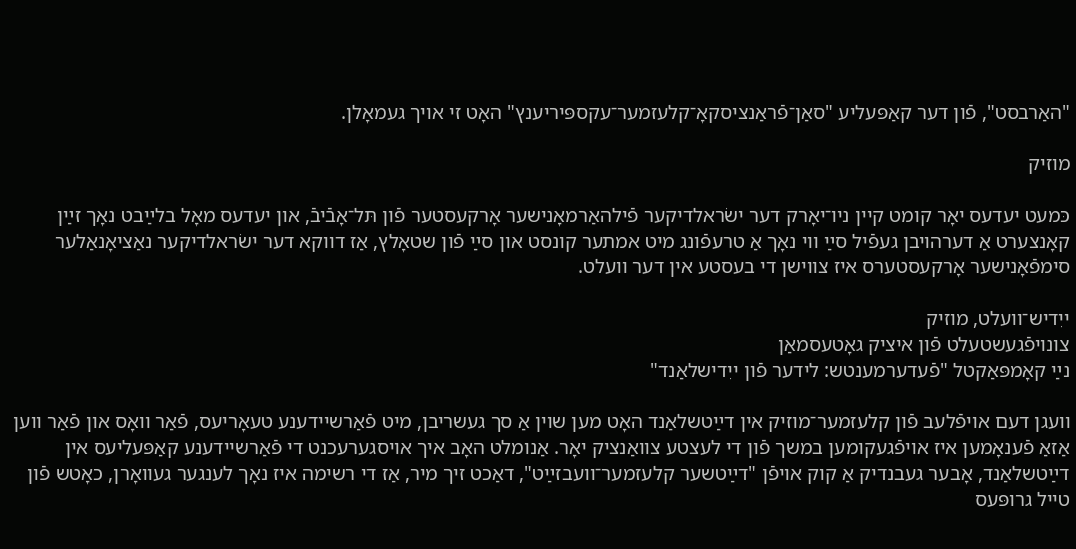"האַרבסט", פֿון דער קאַפּעליע "סאַן־פֿראַנציסקאָ־קלעזמער־עקספּיריענץ" האָט זי אויך געמאָלן.

מוזיק

כּמעט יעדעס יאָר קומט קיין ניו־יאָרק דער ישׂראלדיקער פֿילהאַרמאָנישער אָרקעסטער פֿון תּל־אָבֿיבֿ, און יעדעס מאָל בלײַבט נאָך זײַן קאָנצערט אַ דערהויבן געפֿיל סײַ ווי נאָך אַ טרעפֿונג מיט אמתער קונסט און סײַ פֿון שטאָלץ, אַז דווקא דער ישׂראלדיקער נאַציאָנאַלער סימפֿאָנישער אָרקעסטערס איז צווישן די בעסטע אין דער וועלט.

ייִדיש־וועלט, מוזיק
צונויפֿגעשטעלט פֿון איציק גאָטעסמאַן
נײַ קאָמפּאַקטל "פֿעדערמענטש: לידער פֿון ייִדישלאַנד"

וועגן דעם אויפֿלעב פֿון קלעזמער־מוזיק אין דײַטשלאַנד האָט מען שוין אַ סך געשריבן, מיט פֿאַרשיידענע טעאָריעס, פֿאַר וואָס און פֿאַר ווען אַזאַ פֿענאָמען איז אויפֿגעקומען במשך פֿון די לעצטע צוואַנציק יאָר. אַנומלט האָב איך אויסגערעכנט די פֿאַרשיידענע קאַפּעליעס אין דײַטשלאַנד, אָבער געבנדיק אַ קוק אויפֿן "דײַטשער קלעזמער־וועבזײַט", דאַכט זיך מיר, אַז די רשימה איז נאָך לענגער געוואָרן, כאָטש פֿון טייל גרופּעס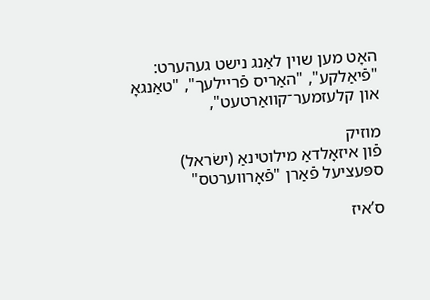האָט מען שוין לאַנג נישט געהערט: "פֿיאַלקע", "האַריס פֿריילעך", "טאַנגאָ און קלעזמער־קוואַרטעט",

מוזיק
פֿון איזאָלדאַ מילוטינאַ (ישׂראל)
ספּעציעל פֿאַרן "פֿאָרװערטס"

ס’איז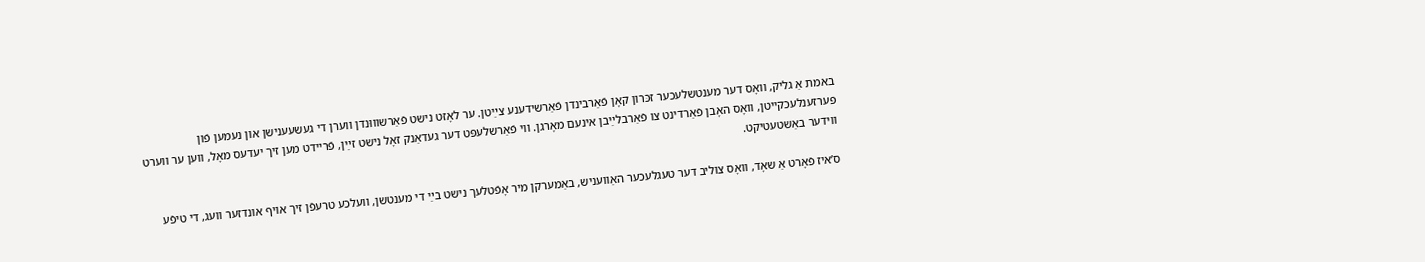באמת אַ גליק, וואָס דער מענטשלעכער זכּרון קאָן פֿאַרבינדן פֿאַרשידענע צײַטן. ער לאָזט נישט פֿאַרשוווּנדן ווערן די געשעענישן און נעמען פֿון פּערזענלעכקייטן, וואָס האָבן פֿאַרדינט צו פֿאַרבלײַבן אינעם מאָרגן. ווי פֿאַרשלעפּט דער געדאַנק זאָל נישט זײַן, פֿריידט מען זיך יעדעס מאָל, ווען ער ווערט ווידער באַשטעטיקט.

ס’איז פֿאָרט אַ שאָד, וואָס צוליב דער טעגלעכער האַוועניש, באַמערקן מיר אָפֿטלעך נישט בײַ די מענטשן, וועלכע טרעפֿן זיך אויף אונדזער וועג, די טיפֿע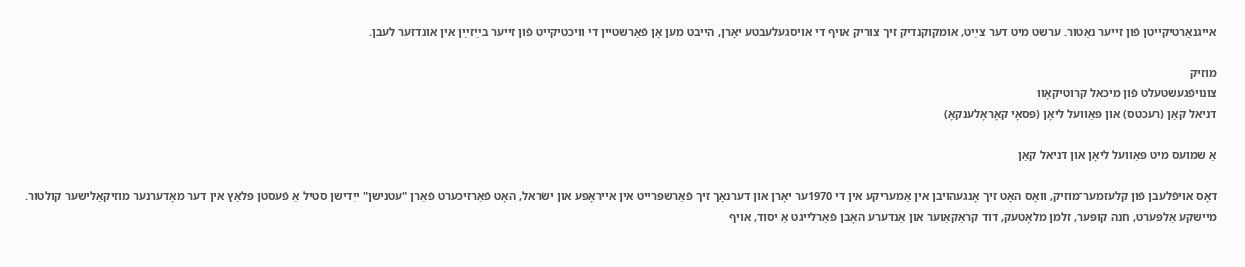אייגנאַרטיקייטן פֿון זייער נאַטור. ערשט מיט דער צײַט, אומקוקנדיק זיך צוריק אויף די אויסגעלעבטע יאָרן, הייבט מען אָן פֿאַרשטיין די וויכטיקייט פֿון זייער בײַזײַן אין אונדזער לעבן.

מוזיק
צונויפֿגעשטעלט פֿון מיכאל קרוטיקאָוו
דניאל קאַן (רעכטס) און פּאַוועל ליאָן (פּסאָי קאָראָלענקאָ)

אַ שמועס מיט פּאַוועל ליאָן און דניאל קאַן

דאָס אויפֿלעבן פֿון קלעזמער־מוזיק, וואָס האָט זיך אָנגעהויבן אין אַמעריקע אין די 1970ער יאָרן און דערנאָך זיך פֿאַרשפּרייט אין אייראָפּע און ישׂראל, האָט פֿאַרזיכערט פֿאַרן "עטנישן" ייִדישן סטיל אַ פֿעסטן פּלאַץ אין דער מאָדערנער מוזיקאַלישער קולטור. מיישקע אַלפּערט, חנה קופּער, זלמן מלאָטעק, דוד קראַקאַוער און אַנדערע האָבן פֿאַרלייגט אַ יסוד, אויף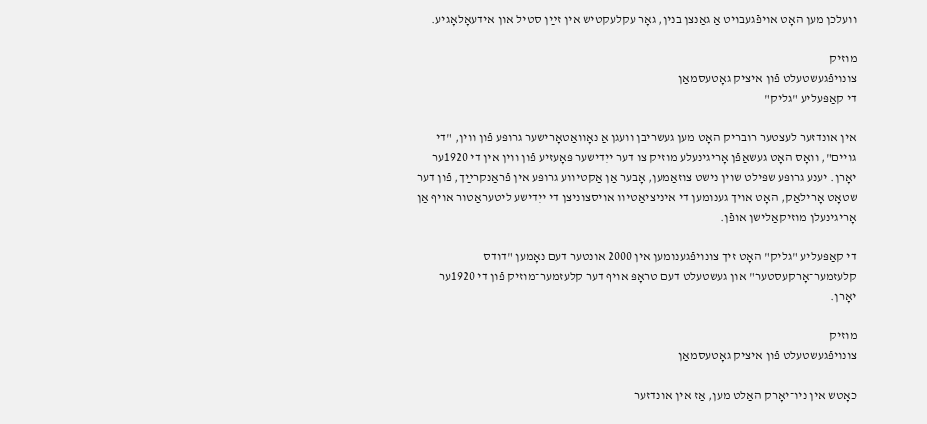וועלכן מען האָט אויפֿגעבויט אַ גאַנצן בנין, גאָר עקלעקטיש אין זײַן סטיל און אידעאָלאָגיע.

מוזיק
צונויפֿגעשטעלט פֿון איציק גאָטעסמאַן
די קאַפּעליע "גליק"

אין אונדזער לעצטער רובריק האָט מען געשריבן וועגן אַ נאָוואַטאָרישער גרופּע פֿון ווין, "די גויים", וואָס האָט געשאַפֿן אָריגינעלע מוזיק צו דער ייִדישער פּאָעזיע פֿון ווין אין די 1920ער יאָרן. יענע גרופּע שפּילט שוין נישט צוזאַמען, אָבער אַן אַקטיווע גרופּע אין פֿראַנקרײַך, פֿון דער שטאָט אָרילאַק, האָט אויך גענומען די איניציאַטיוו אויסצוניצן די ייִדישע ליטעראַטור אויף אַן אָריגינעלן מוזיקאַלישן אופֿן.

די קאַפּעליע "גליק" האָט זיך צונויפֿגענומען אין 2000 אונטער דעם נאָמען "דודס קלעזמער־אָרקעסטער" און געשטעלט דעם טראָפּ אויף דער קלעזמער־מוזיק פֿון די 1920ער יאָרן.

מוזיק
צונויפֿגעשטעלט פֿון איציק גאָטעסמאַן

כאָטש אין ניו־יאָרק האַלט מען, אַז אין אונדזער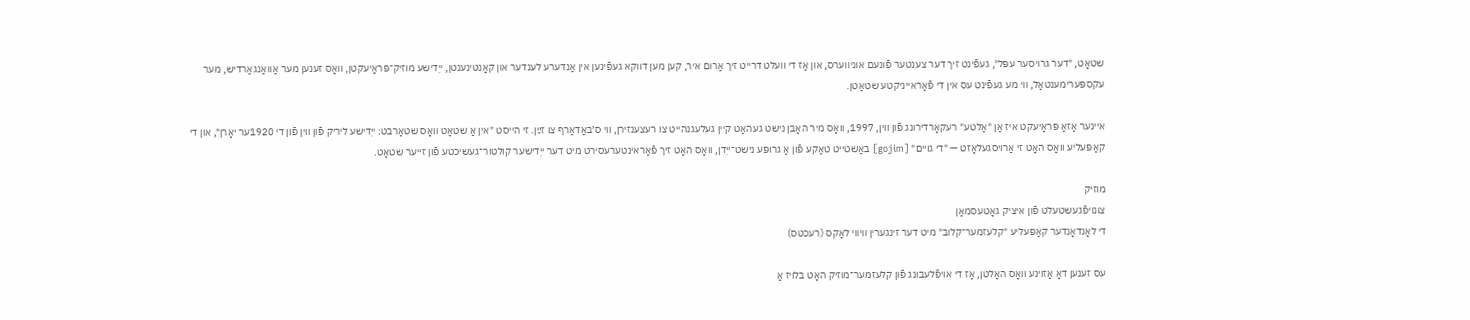שטאָט, "דער גרויסער עפּל", געפֿינט זיך דער צענטער פֿונעם אוניווערס, און אַז די וועלט דרייט זיך אַרום איר, קען מען דווקא געפֿינען אין אַנדערע לענדער און קאָנטינענטן, ייִדישע מוזיק־פּראָיעקטן, וואָס זענען מער אַוואַנגאַרדיש, מער עקספּערימענטאַל, ווי מע געפֿינט עס אין די פֿאַראייניקטע שטאַטן.

איינער אַזאַ פּראָיעקט איז אַן "אַלטע" רעקאָרדירונג פֿון ווין, 1997, וואָס מיר האָבן נישט געהאַט קיין געלעגנהייט צו רעצענזירן, ווי ס׳באַדאַרף צו זײַן. זי הייסט "אין אַ שטאָט וואָס שטאַרבט: ייִדישע ליריק פֿון ווין פֿון די 1920ער יאָרן", און די קאַפּעליע וואָס האָט זי אַרויסגעלאָזט — "די גויים" [gojim] באַשטייט טאַקע פֿון אַ גרופּע נישט־ייִדן, וואָס האָט זיך פֿאַראינטערעסירט מיט דער ייִדישער קולטור־געשיכטע פֿון זייער שטאָט.

מוזיק
צונויפֿגעשטעלט פֿון איציק גאָטעסמאַן
די לאָנדאָנדער קאַפּעליע "קלעזמער־קלוב" מיט דער זינגערין וויווי לאַקס (רעכטס)

עס זענען דאָ אַזוינע וואָס האַלטן, אַז די אויפֿלעבונג פֿון קלעזמער־מוזיק האָט בלויז אַ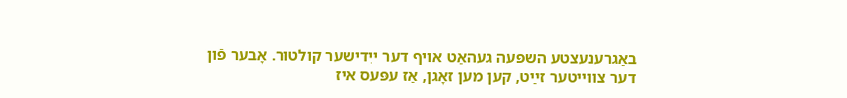באַגרענעצטע השפּעה געהאַט אויף דער ייִדישער קולטור. אָבער פֿון דער צווייטער זײַט, קען מען זאָגן, אַז עפּעס איז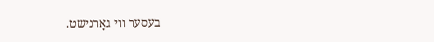בעסער ווי גאָרנישט.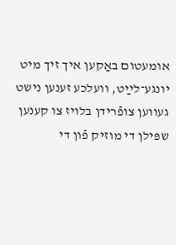אומעטום באַקען איך זיך מיט יונגע־לײַט, וועלכע זענען נישט געווען צופֿרידן בלויז צו קענען שפּילן די מוזיק פֿון די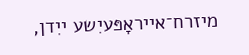מיזרח־אייראָפּעיִשע ייִדן,